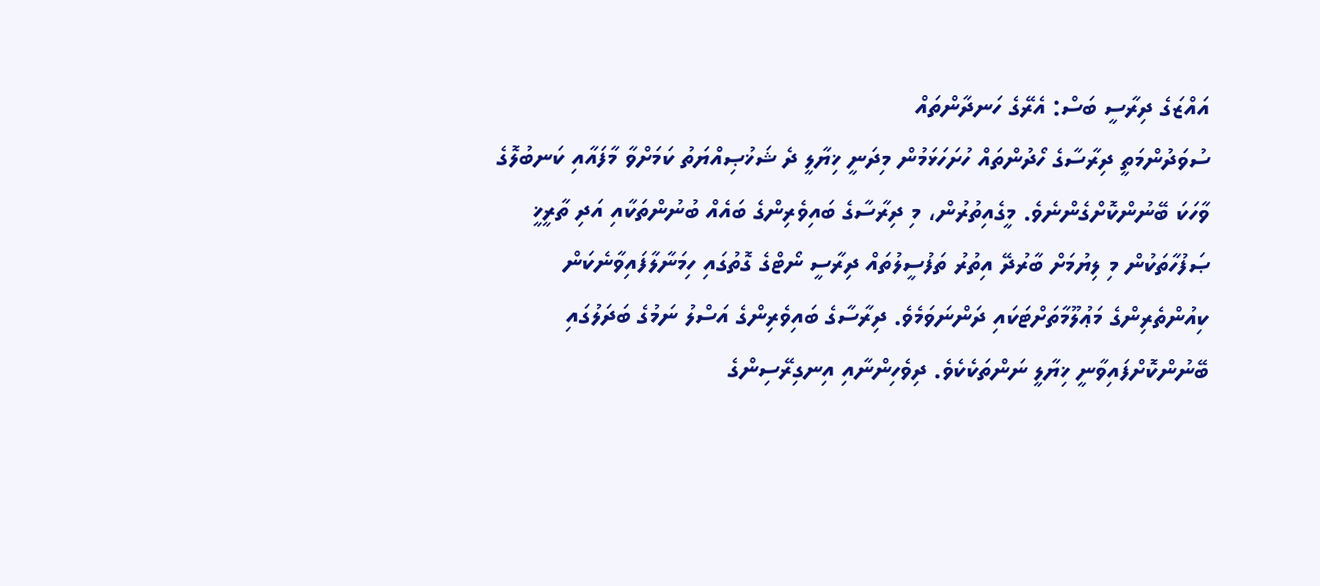އައްޒަގެ ދިރާސީ ބަސް: އެރޭގެ ހަނދާންތައް
ސުވަދުންމަތީ ދިރާސާގެ ހޯދުންތައް ހުށަހަޅަމުން މިދަނީ ޚިޔާލީ ދެ ޝަޚުޞިއްޔަތު ކަމަށްވާ މާފައާއި ކަނބުލޮގެ ވާހަކަ ބޭނުންކޮށްގެންނެވެ. މީގެއިތުރުން، މި ދިރާސާގެ ބައިވެރިންގެ ބައެއް ބުނުންތަކާއި އަދި ތާރީޚީ ޞަފުހާތަކުން މި ލިޔުމަށް ބާރުދޭ އިތުރު ތަފުސީލުތައް ދިރާސީ ނޯޓްގެ ގޮތުގައި ހިމަނާލާފައިވާނެކަން ކިއުންތެރިންގެ މަޢުލޫމާތަށްޓަކައި ދަންނަވަމެވެ. ދިރާސާގެ ބައިވެރިންގެ އަސްލު ނަމުގެ ބަދަލުގައި ބޭނުންކޮށްފައިވާނީ ޚިޔާލީ ނަންތަކެކެވެ. ދިވެހިންނާއި އިނގިރޭސިންގެ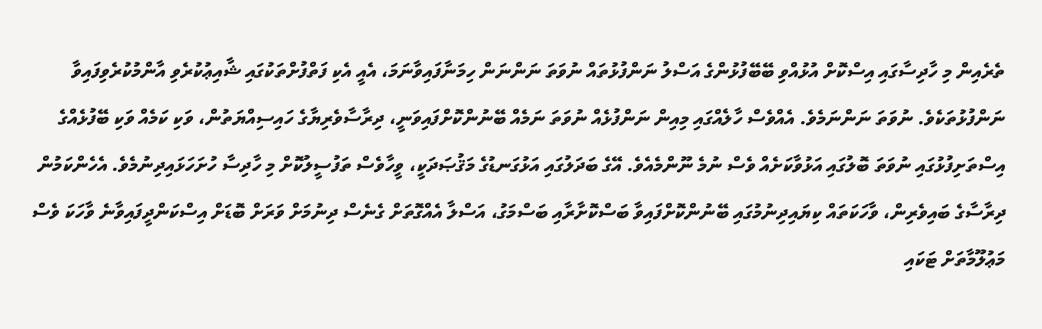ތެރެއިން މި ހާދިސާގައި އިސްކޮށް އުޅުއްވި ބޭބޭފުޅުންގެ އަސްލު ނަންފުޅުތައް ނުވަތަ ނަންނަން ހިމަނާފައިވާނަމަ، އެއީ އެކި ފަތްފުށްތަކުގައި ޝާއިޢުކުރެވި އާންމުކުރެވިފައިވާ ނަންފުޅުތަކެވެ. ނުވަތަ ނަންނަމެވެ. އެއްވެސް ހާލެއްގައި މިއިން ނަންފުޅެއް ނުވަތަ ނަމެއް ބޭނުންކޮށްފައިވަނީ، ދިރާސާވެރިޔާގެ ހައިސިއްޔަތުން، ވަކި ކަމެއް ވަކި ބޭފުޅެއްގެ އިސްތަށިފުޅުގައި ނުވަތަ ބޮލުގައި އަޅުވާކަށެއް ވެސް ނުމެ ނޫންމެއެވެ. އޭގެ ބަދަލުގައި އަޅުގަނޑުގެ މަޤުޞަދަކީ، ވީހާވެސް ތަފުސީލުކޮށް މި ހާދިސާ ހުށަހަޅައިދިނުމެވެ. އެހެންކަމުން ދިރާސާގެ ބައިވެރިން، ވާހަކަތައް ކިޔައިދިނުމުގައި ބޭނުންކޮށްފައިވާ ބަސްކޮށާރާއި ބަސްމަގު، އަސްލާ އެއްގޮތަށް ގެނެސް ދިނުމަށް ވަރަށް ބޮޑަށް އިސްކަންދީފައިވާނެ ވާހަކަ ވެސް މަޢުލޫމާތަށް ޓަކައި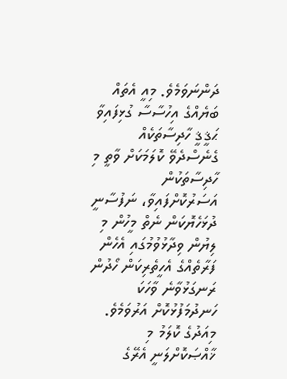ދަންނަވަމެވެ. މިއީ އެތައް ބަޔެއްގެ އިހުސާސާ ގުޅިފައިވާ ޙަޤީޤީ ހާދިސާތަކެއް ގެނެސްދެވޭ ކޮލަމަކަށް ވާތީ މި ހާދިސާތަކުން އަސަރުކޮށްފައިވާ، ނަފުސާނީ ދުޅަހެޔޮކަން ނެތް މީހުން މި ލިޔުން ވިދާޅުވުމުގައި އެހެން ފަރާތެއްގެ އެހީތެރިކަން ހޯދުން ރަނގަޅުވާނެ ވާހަކަ ހަނދުމަފުޅުކޮށް އަރުވަމެވެ.
މިއަދުގެ ކޮލަމު މި ޚާއްޞަކޮށްލަނީ އެރޭގެ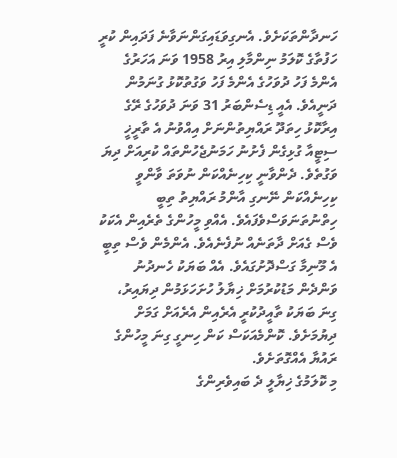ހަނދާންތަކަށެވެ. އެނގިވަޑައިގަންނަވާނެ ފަދައިން ކުރީ ހަފުތާގެ ކޮލަމު ނިންމާލި އިރު 1958 ވަނަ އަހަރުގެ އެންމެ ފަހު ދުވަހުގެ އެންމެ ފަހު ވަގުތުކޮޅު ގުނަމުން ދަނީއެވެ. އެއީ ޑިސެންބަރު 31 ވަނަ ދުވަހުގެ ރޭގެ އިރާކޮޅު ހިތަދޫ ރައްޔިތުންނަށް އިއްވުނު އެ ތާރީޚީ ސިޓީއާ ގުޅިގެން ފެށުނު ހަމަނުޖެހުންތައް ކުރިއަށް ދިޔަ ވަގުތެވެ. ދެންވާނީ ކިހިނެއްކަން ނުވަތަ ވާންވީ ކިހިނެއްކަން ނޭނގި އާންމު ރައްޔިތު ތިބީ ހިތްނުތަނަވަސްވެފައެވެ. އެއްވި މީހުންގެ ތެރެއިން އެކަކު ވެސް ގެއަށް ދާތަނެއް ނުފެނެއެވެ. އެންމެން ވެސް ތިބީ އެ މޫނިމާ ގަސްދޮށުގައެވެ. އެއް ބަޔަކު ހެނދުނު ވަންދެން މަޑުކުރުމަށް ޚިޔާލު ހުށަހަޅަމުން ދިޔައިރު، ގިނަ ބަޔަކު ތާއީދުކުރީ އެރެއިން އެރެއަށް ގަމަށް ދިޔުމަށެވެ. ކޮންމެއަކަސް ކަން ހިނގީ ގިނަ މީހުންގެ ރައުޔާ އެއްގޮތަށެވެ.
މި ކޮލަމުގެ ޚިޔާލީ ދެ ބައިވެރިންގެ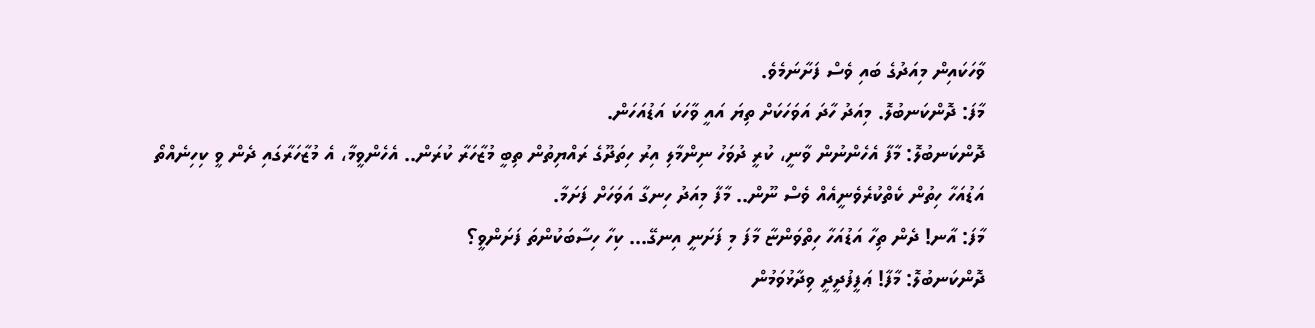ވާހަކައިން މިއަދުގެ ބައި ވެސް ފަށާނަމެވެ.
މާފަ: ދޮންކަނބުލޮ. މިއަދު ހާދަ އަވަހަކަށް ތިޔަ އައީ ވާހަކަ އަޑުއަހަން.
ދޮންކަނބުލޮ: މާފާ އެހެންނުން ވާނީ، ކުރީ ދުވަހު ނިންމާލި އިރު ހިތަދޫގެ ރައްޔިތުން ތިބީ މުޒާހަރާ ކުރަން.. އެހެންވީމާ، އެ މުޒާހަރާގައި ދެން ވީ ކިހިނެއްތޯ އަޑުއަހާ ހިތުން ކެތްކުރެވެނީއެއް ވެސް ނޫން.. މާފާ މިއަދު ހިނގާ އަވަހަށް ފަށަމާ.
މާފަ: އާނ! ދެން ތިހާ އަޑުއަހާ ހިތްވަންޏާ މާފަ މި ފަށަނީ އިނގޭ... ކިހާ ހިސާބަކުންތަ ފަށަންވީ؟
ދޮންކަނބުލޮ: މާފާ! ޢަފީފުދީދީ ވިދާޅުވަމުން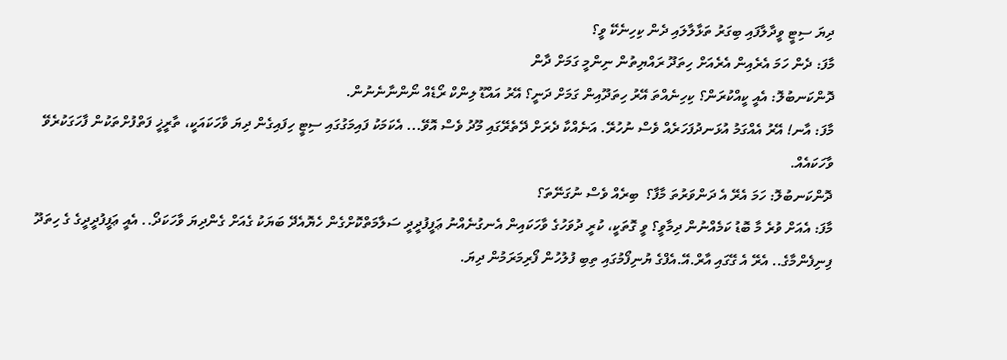ދިޔަ ސިޓީ ވީދާލާފައި ބިގަރު ތަޅާލާލައި ދެން ކިހިނެކޭ ވީ؟
މާފަ: ދެން ހަމަ އެރެއިން އެރެއަށް ހިތަދޫ ރައްޔިތުން ނިންމީ ގަމަށް ދާން
ދޮންކަނބުލޮ: އެއީ ކީއްކުރަން؟ ކިހިނެއްތަ އޭރު ހިތަދޫއިން ގަމަށް ދަނީ؟ އޭރު އައްޑޫ ލިންކް ރޯޑެއް ނޯންނާނެނުން.
މާފަ: އާނ! އޭރު އެއްގަމު އުޅަނދުފަހަރެއް ވެސް ނުހުރޭ. އަނެއްކާ ދެރަށް ދޭތެރޭގައި މޫދު ވެސް އޮވޭ... އެކަމަކު ފައިމަގުގައި ސިޓީ ހިފައިގެން ދިޔަ ވާހަކައަކީ، ތާރީޚީ ފަތްފުށްތަކުން ފާހަގަކުރެވޭ ވާހަކައެއް.
ދޮންކަނބުލޮ: ހަމަ އެރޭ އެ ދަންވަރުތަ މާފާ؟  ބިރެއް ވެސް ނުގަނޭތަ؟
މާފަ: އެއަށް ވުރެ މާ ބޮޑު ކަމެއްނުން ދިމާވީ؟ ވީ ގޮތަކީ، ކުރީ ދުވަހުގެ ވާހަކައިން އެނގުނެއްނު ޢަފީފުދީދީ ސަލާމަތްކޮށްގެން ހެޔޮއެދޭ ބަޔަކު ގެއަށް ގެންދިޔަ ވާހަކަދޯ.. އެއީ ޢަފީފުދީދީގެ ގެ ހިތަދޫ ފިނިފެންމާގެ.. އެރޭ އެ ގޭގައި އާރް.އޭ.އެފްގެ ޔުނިފޯމުގައި ތިބި ފުލުހުން ފޯރިމަރަމުން ދިޔަ.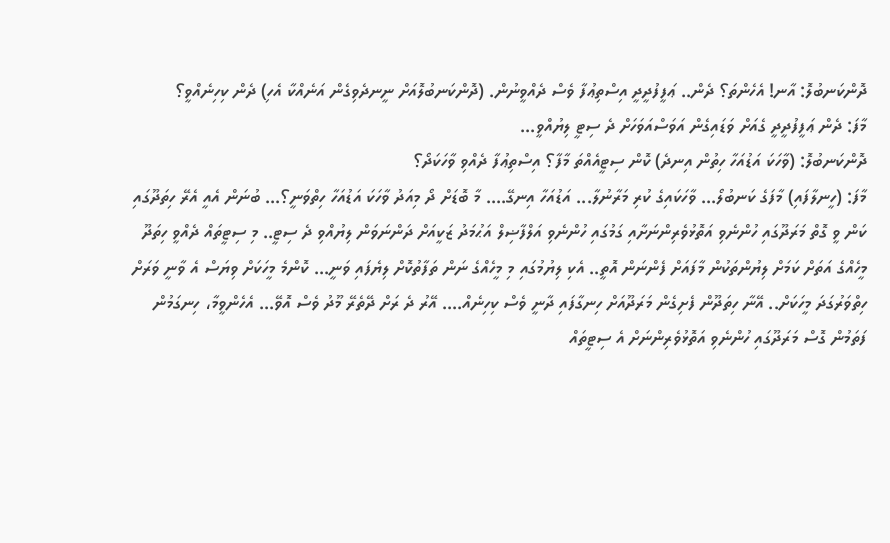ދޮންކަނބުލޮ: އާނ! އެހެންތަ؟ ދެން.. ޢަފީފުދީދީ އިސްތިޢުފާ ވެސް ދެއްވީނުން. (ދޮންކަނބުލޮއަށް ނީނދެވިގެން އަނެއްކާ އެހި) ދެން ކިހިނެއްވީ؟
މާފަ: ދެން ޢަފީފުދީދީ ގެއަށް ވަޑައިގެން އަވަސްއަވަހަށް ދެ ސިޓީ ލިޔުއްވީ...
ދޮންކަނބުލޮ: (ވާހަކަ އަޑުއަހާ ހިތުން އިނދެ) ކޮން ސިޓީއެއްތަ މާފާ؟ އިސްތިޢުފާ ދެއްވި ވާހަކަދޯ؟
މާފަ: (ހީނލާފައި) މާފަގެ ކަނބުލޯ... ވާހަކައިގެ ކުރި މަރާނުލާ... އަޑުއަހާ އިނގޭ.... މާ ބޮޑަށް ދޯ މިއަދު ވާހަކަ އަޑުއަހާ ހިތްވަނީ؟... ބުނަން އެއީ އެރޭ ހިތަދޫގައި ކަން ވީ ގޮތް މަރަދޫގައި ހުންނެވި އަތޮޅުވެރިންނަށާއި ގަމުގައި ހުންނެވި އަލްފާޟިލް އަޙުމަދު ޒަކީއަށް ދަންނަވަން ލިޔުއްވި ދެ ސިޓީ.. މި ސިޓީތައް ދެއްވީ ހިތަދޫ މީހެއްގެ އަތަށް ކަމަށް ލިޔުންތަކުން މާފައަށް ފެންނަން އޮތީ.. އެކި ލިޔުމުގައި މި މީހެއްގެ ނަން ތަފާތުކޮށް ލިޔެފައި ވަނީ... ކޮންމެ މީހަކަށް ވިޔަސް އެ ވާނީ ވަރަށް ހިތްވަރުގަދަ މީހަކަށް.. އޭނާ ހިތަދޫން ފެށިގެން މަރަދޫއަށް ހިނގާފައި ދާނީ ވެސް ކިހިނެއް.... އޭރު ދެ ރަށް ދޭތެރޭ މޫދު ވެސް އޮވޭ... އެހެންވީމާ، ހިނގަމުން ފަތަމުން ގޮސް މަރަދޫގައި ހުންނެވި އަތޮޅުވެރިންނަށް އެ ސިޓީތައް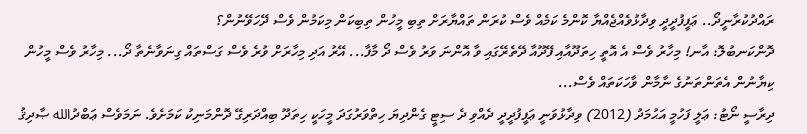ރައްދުކުރާނީދޯ.. ޢަފީފުދީދީ ވިދާޅުވެއްޖެއްޔާ ކޮންމެ ކަމެއް ވެސް ކުރަން ތައްޔާރަށް ތިބި މީހުން ތިބިކަން މިކަމުން ވެސް ދޭހަވޭނުން؟
ދޮންކަނބުލޮ: އާނ! މިހާރު ވެސް އެ އޮތީ ހިތަދޫއާއި ފޭދޫއާ ދޭތެރޭގައި ވާ އޮންނަ ވަރު ވެސް ދޯ މާފާ... އޭރު އަދި މިހާރަށް ވުރެ ވެސް ގަސްތައް ގިނަވާނެތާ ދޯ... މިހާރު ވެސް މީހުން ކިޔާނުން އެތަންތަނުގެ ނާމާން ވާހަކަތައް ވެސް...
ދިރާސީ ނޯޓު: ޢަލީ ފަހުމީ އަޙުމަދު (2012) ވިދާޅުވަނީ ޢަފީފުދީދީ ދެއްވި ދެ ސިޓީ ގެންދިޔަ ހިތްވަރުގަދަ މީހަކީ ހިތަދޫ ބިއްދަރިގޭ ދޮންމަނިކު ކަމަށެވެ. ނަމަވެސް ޢަބްދުالله ޞާދިޤު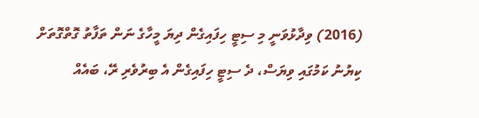(2016) ވިދާޅުވަނީ މި ސިޓީ ހިފައިގެން ދިޔަ މީހާގެ ނަން ތަފާތު ގޮތްގޮތަށް ކިޔުނު ކަމުގައި ވިޔަސް، ދެ ސިޓީ ހިފައިގެން އެ ބިރުވެރި ރޭ، ބައެއް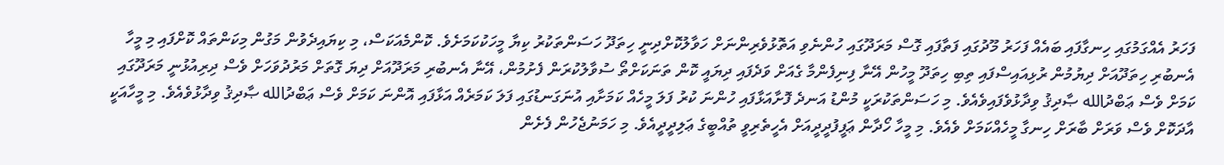ފަހަރު އެއްގަމުގައި ހިނގާފައި ބައެއް ފަހަރު މޫދުގައި ފަތާފައި ގޮސް މަރަދޫގައި ހުންނެވި އަތޮޅުވެރިންނަށް ހަވާލުކޮށްދިނީ ހިތަދޫ ހަސަންތަކުރު ކިޔާ މީހަކުކަމަށެވެ. ކޮންމެއަކަސް، މި ކިޔައިދެވުން މަގުން މިކަންތައް ކޮށްފައި މި މީހާ އެނބުރި ހިތަދޫއަށް ދިޔުމުން ރުޅިއައިސްފައި ތިބި ހިތަދޫ މީހުން އޭނާ ފިނިފެންމާ ގެއަށް ވަދެފައި ދިޔައީ ކޮން ތަނަކަށްތޯ ސުވާލުކުރަން ފެށުމުން، އޭނާ އެނބުރި މަރަދޫއަށް ދިޔަ ގޮތަށް މަރުދުވަހަށް ވެސް ދިރިއުޅުނީ މަރަދޫގައި ކަމަށް ވެސް ޢަބްދުالله ޞާދިޤު ވިދާޅުވެފައިވެއެވެ. މި ހަސަންތަކުރަކީ މުންޑު އަނދެ ފޮށާއަޅާފައި ހުންނަ ކުރު ފަލަ މީހެއް ކަމަށާއި އުނަގަނޑުގައި ފަލަ ކަމަރެއް އަޅާފައި އޮންނަ ކަމަށް ވެސް ޢަބްދުالله ޞާދިޤު ވިދާޅުވެއެވެ. މި މީހާއަކީ އާދަކޮށް ވެސް ވަރަށް ބާރަށް ހިނގާ މީހެއްކަމަށް ވެއެވެ. މި މީހާ ހޯދާން ޢަފީފުދީދީއަށް އެހީތެރިވީ ތުއްބީގެ ޢަލިދީދީއެވެ. މި ހަމަނުޖެހުން ފެށެން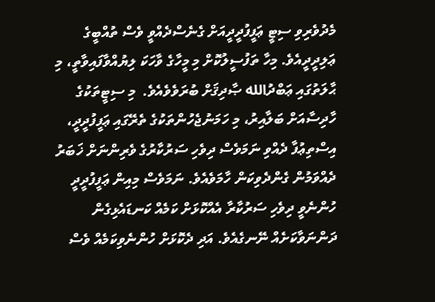މެދުވެރިވި ސިޓީ ޢަފީފުދީދީއަށް ގެނެސްދެއްވީ ވެސް ތުއްބީގެ ޢަލިދީދީއެވެ. މިހާ ތަފުސީލުކޮށް މި މީހާގެ ވާހަކަ ލިޔުއްވާފައިވާތީ، މި ޙާލަތުގައި ޢަބްދުالله ޞާދިޤަށް ބުރަވެވެއެވެ.  މި ސިޓީތަކުގެ ހާދިސާއަށް ބަލާއިރު، މި ހަމަނުޖެހުންތަކުގެ ތެރޭގައި ޢަފީފުދީދީ، އިސްތިޢުފާ ދެއްވި ނަމަވެސް ދިވެހި ސަރުކާރުގެ ވެރިންނަށް ޚަބަރު ދެއްވަމުން ގެންދެވިކަން ހާމަވެއެވެ. ނަމަވެސް މިއިން ޢަފީފުދީދީ ހުންނެވީ ދިވެހި ސަރުކާރާ އެއްކޮޅަށް ކަމެއް ކަނޑައެޅިގެން ދަންނަވާކަށެއް ނޭނގެއެވެ. އަދި ދެކޮޅަށް ހުންނެވިކަމެއް ވެސް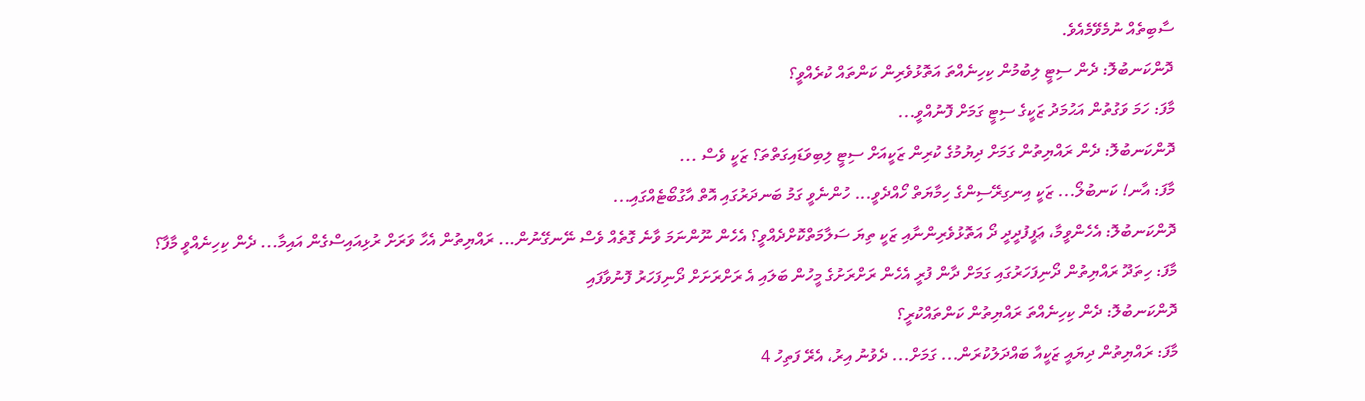ސާބިތެއް ނުމެވޭމެއެވެ.
ދޮންކަނބުލޮ: ދެން ސިޓީ ލިބުމުން ކިހިނެއްތަ އަތޮޅުވެރިން ކަންތައް ކުރެއްވީ؟
މާފަ: ހަމަ ވަގުތުން އަޙުމަދު ޒަކީގެ ސިޓީ ގަމަށް ފޮނުއްވީ...
ދޮންކަނބުލޮ: ދެން ރައްޔިތުން ގަމަށް ދިޔުމުގެ ކުރިން ޒަކީއަށް ސިޓީ ލިބިވަޑައިގަތްތަ؟ ޒަކީ ވެސް ...
މާފަ: އާނ! ކަނބުލޯ... ޒަކީ އިނގިރޭސިންގެ ހިމާޔަތް ހޯއްދެވީ... ހުންނެވީ ގަމު ބަނދަރުގައި އޮތް އާގުބޯޓެއްގައި...
ދޮންކަނބުލޮ: އެހެންވީމާ، ޢަފީފުދީދީ ދޯ އަތޮޅުވެރިންނާއި ޒަކީ ތިޔަ ސަލާމަތްކޮށްދެއްވީ؟ އެހެން ނޫންނަމަ ވާނެ ގޮތެއް ވެސް ނޭނގޭނުން... ރައްޔިތުން އެހާ ވަރަށް ރުޅިއައިސްގެން އައިމާ... ދެން ކިހިނެއްވީ މާފާ؟
މާފަ: ހިތަދޫ ރައްޔިތުން ދޯނިފަހަރުގައި ގަމަށް ދާން ފުރީ އެހެން ރަށްރަށުގެ މީހުން ބަލައި އެ ރަށްރަށަށް ދޯނިފަހަރު ފޮނުވާފައި
ދޮންކަނބުލޮ: ދެން ކިހިނެއްތަ ރައްޔިތުން ކަންތައްކުރީ؟
މާފަ: ރައްޔިތުން ދިޔައީ ޒަކީއާ ބައްދަލުކުރަން... ގަމަށް... ދެވުނު އިރު، އެރޭ ފަތިހު 4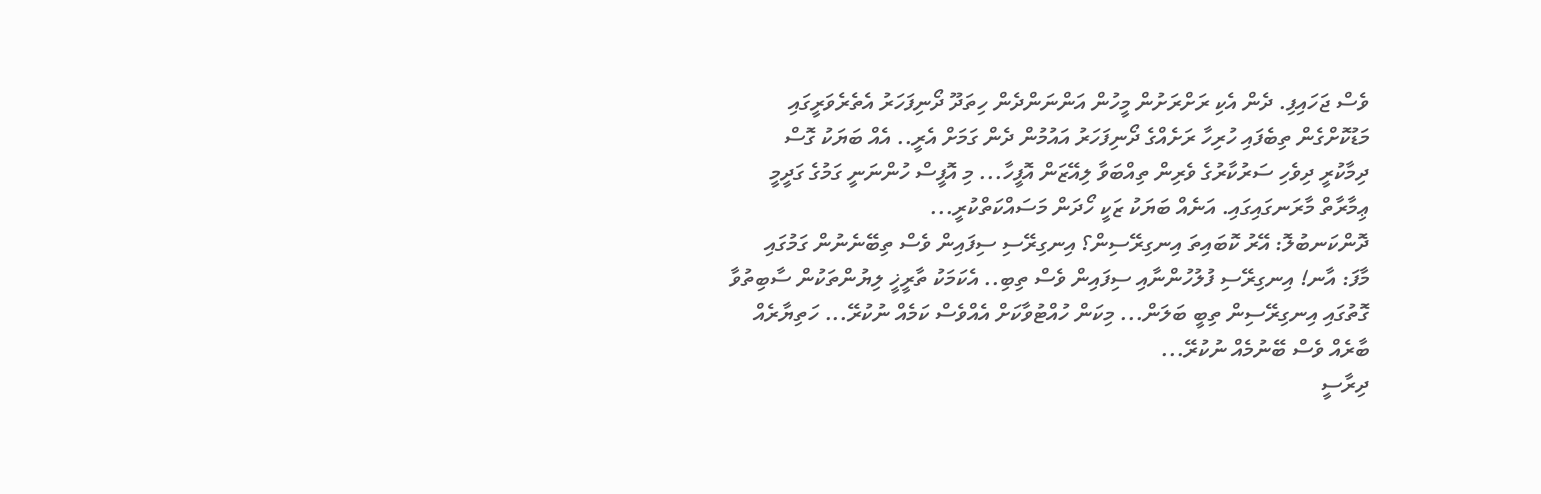ވެސް ޖަހައިފި. ދެން އެކި ރަށްރަށުން މީހުން އަންނަންދެން ހިތަދޫ ދޯނިފަހަރު އެތެރެވަރީގައި މަޑުކޮށްގެން ތިބެފައި ހުރިހާ ރަށެއްގެ ދޯނިފަހަރު އައުމުން ދެން ގަމަށް އެރީ.. އެއް ބަޔަކު ގޮސް ދިމާކުރީ ދިވެހި ސަރުކާރުގެ ވެރިން ތިއްބަވާ ލިއޭޒަން އޮފީހާ... މި އޮފީސް ހުންނަނީ ގަމުގެ ގަދީމީ ޢިމާރާތް މާރަނގައިގައި. އަނެއް ބަޔަކު ޒަކީ ހޯދަން މަސައްކަތްކުރީ...
ދޮންކަނބުލޮ: އޭރު ކޮބައިތަ އިނގިރޭސިން؟ އިނގިރޭސި ސިފައިން ވެސް ތިބޭނެނުން ގަމުގައި
މާފަ: އާނ! އިނގިރޭސި ފުލުހުންނާއި ސިފައިން ވެސް ތިބި.. އެކަމަކު ތާރީޚީ ލިޔުންތަކުން ސާބިތުވާ ގޮތުގައި އިނގިރޭސިން ތިބީ ބަލަން... މިކަން ހުއްޓުވާކަށް އެއްވެސް ކަމެއް ނުކުރޭ... ހަތިޔާރެއް ބާރެއް ވެސް ބޭނުމެއް ނުކުރޭ...
ދިރާސީ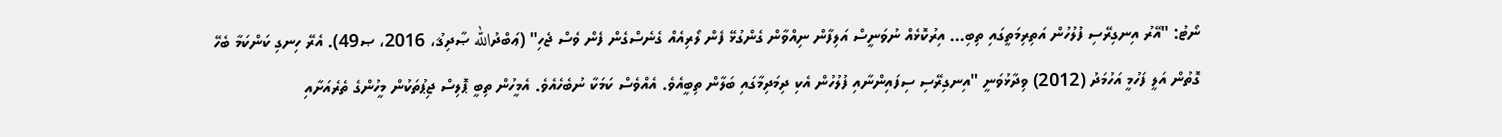ނޯޓު: "އޭރު އިނގިރޭސި ފުލުހުން އަތިރިމަތީގައި ތިބި... އިރުކޮޅެއް ނުވަނީސް އަލިފާން ނިއްވާން ގެންގުޅޭ ފެން ލޯރިއެއް ގެނެސްގެން ފެން ވެސް ޖެހި" (ޢަބްދުالله ޞާދިޤު، 2016، ޞ49). އެރޭ ހިނގި ކަންކަމާ ބެހޭ ގޮތުން އަލީ ފަހުމީ އަހުމަދު (2012) ވިދާޅުވަނީ "އިނގިރޭސި ސިފައިންނާއި ފުލުހުން އެކި ދިމަދިމާގައި ބަލާން ތިބީއެވެ. އެއްވެސް ކަމަކާ ނުބެހެއެވެ. އެމީހުން ތިބީ ޕޮލިސް ޖިޕުތަކުން މީހުންގެ ތެރެއަށާއި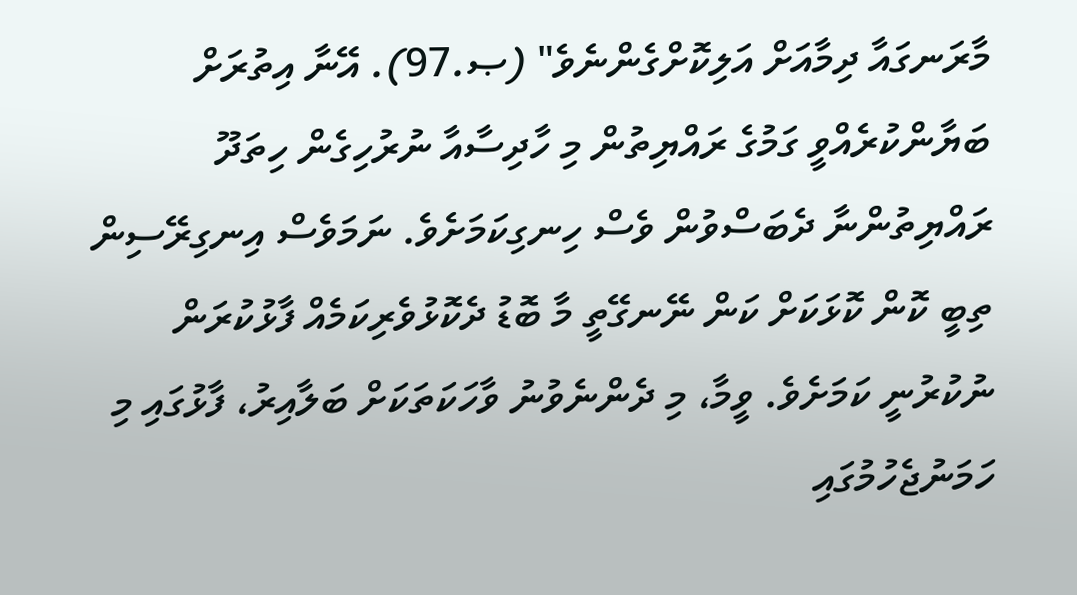މާރަނގައާ ދިމާއަށް އަލިކޮށްގެންނެވެ" (ޞ.97). އޭނާ އިތުރަށް ބަޔާންކުރެއްވީ ގަމުގެ ރައްޔިތުން މި ހާދިސާއާ ނުރުހިގެން ހިތަދޫ ރައްޔިތުންނާ ދެބަސްވުން ވެސް ހިނގިކަމަށެވެ. ނަމަވެސް އިނގިރޭސިން ތިބީ ކޮން ކޮޅަކަށް ކަން ނޭނގޭތީ މާ ބޮޑު ދެކޮޅުވެރިކަމެއް ފާޅުކުރަން ނުކުރުނީ ކަމަށެވެ. ވީމާ، މި ދެންނެވުނު ވާހަކަތަކަށް ބަލާއިރު، ފާޅުގައި މި ހަމަނުޖެހުމުގައި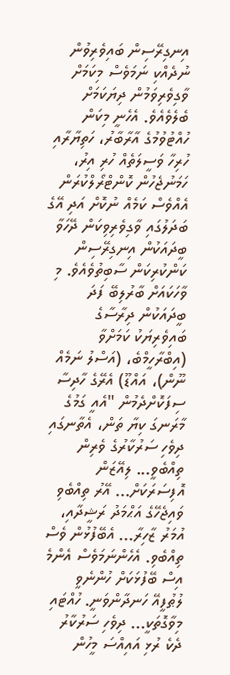އިނގިރޭސިން ބައިވެރިވުން ނުދެއްކި ނަމަވެސް މިކަމަށް ވާގިވެރިވަމުން ދިޔަކަމަށް ބެލެވެއެވެ. އެހެނީ މިކަން ހުއްޓުވުމުގެ އާރާބާރު، ހަތިޔާރާއި ހުރިހާ ވަސީލަތެއް ހުރި އިރު، ހަމަނުޖެހުން ކޮންޓްރޯލްކުރަން އެއްވެސް ކަމެއް ނުކޮށް އަދި އޭގެ ބަދަލުގައި ވާގިވެރިވިކަން ދޭހަވާ ބީދައަކުން އިނގިރޭސިން ކަންކުރިކަން ސާބިތުވެއެވެ. މި ވާހަކައަށް ބާރުލިބޭ ފަދަ ބީދައަކުން ދިރާސާގެ ބައިވެރިޔަކު ކަމަށްވާ (އިބްރާހީމްބެ، (އަސްލު ނަމެއް ނޫން)، އައްޑޫ) އެރޭގެ ހާދިސާ ސިފަކޮށްދެމުން "އެއީ ގަމުގެ މާރަނގަ ކިޔާ ތަން، އެތާނގައި ދިވެހި ސަރުކާރުގެ ވެރިން ތިއްބެވީ... ލިއޭޒަން އޮފިސަރަކަށް... އޭރު ތިއްބެވި ވައިޖެހޭގެ އަޙްމަދު ރަޝީދާއި، އުމަރު ޒާހިރާ... އެބޭފުޅުން ވެސް ތިއްބެވި. އެހެންނަމަވެސް އެންމެ އިސް ބޭފުޅަކަށް ހުންނެވީ ލުޠުފީއޭ ހަނދާންވަނީ. ހުއްޓައި މިވާގޮތަކީ... ދިވެހި ސަރުކާރު ދެކެ ރުޅި އައިއްސަ މީހުން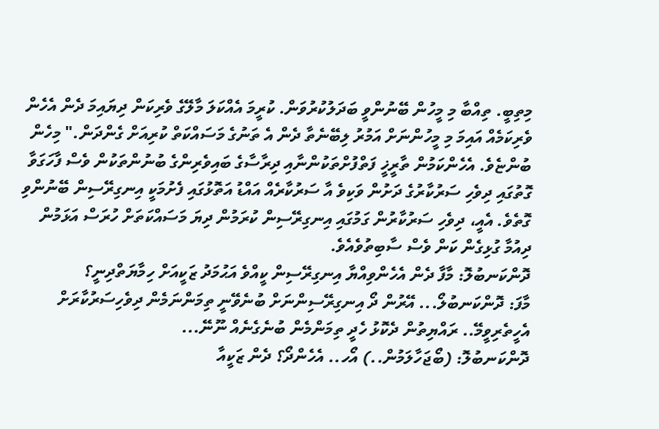މިތިބީ. ތިއްބާ މި މީހުން ބޭނުންވީ ބަދަލުކުރުވަން. ކުރީމަ އެއްކަލަ މާލޭގެ ވެރިކަން ދިޔައިމަ ދެން އެހެން ވެރިކަމެއް އައިމަ މި މީހުންނަށް އަމުރު ލިބޭނެތާ ދެން އެ ތަނުގެ މަސައްކަތް ކުރިއަށް ގެންދަން." މިހެން ބުންޏެވެ. އެހެންކަމުން ތާރީޚީ ފަތްފުށްތަކުންނާއި ދިރާސާގެ ބައިވެރިންގެ ބުނުންތަކުން ވެސް ފާހަގަވާ ގޮތުގައި ދިވެހި ސަރުކާރުގެ ދަށުން ވަކިވެ އާ ސަރުކާރެއް އައްޑު އަތޮޅުގައި ފެށުމަކީ އިނގިރޭސިން ބޭނުންވި ގޮތެވެ. އެއީ، ދިވެހި ސަރުކާރުން ގަމުގައި އިނގިރޭސިން ކުރަމުން ދިޔަ މަސައްކަތަށް ހުރަސް އަޅަމުން ދިއުމާ ގުޅިގެން ކަން ވެސް ސާބިތުވެއެވެ.
ދޮންކަނބުލޮ: މާފާ ދެން އެހެންވިއްޔާ އިނގިރޭސިން ކީއްވެ އަޙުމަދު ޒަކީއަށް ހިމާޔަތްދިނީ؟
މާފަ: ދޮންކަނބުލޯ... އޭރުން ދޯ އިނގިރޭސިންނަށް ބުނެވޭނީ ތިމަންނަމެން ދިވެހިސަރުކާރަށް އެހީތެރިވީމޭ.. ރައްޔިތުން ދެކޮޅު ހެދީ ތިމަންމެން ބުނެގެނެއް ނޫނޭ...
ދޮންކަނބުލޮ: (ބޯޖަހާލަމުން..) އޯހ.. އެހެންދޯ؟ ދެން ޒަކީއާ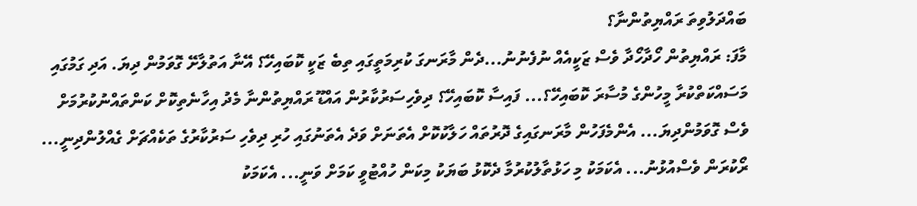ބައްދަލުވިތަ ރައްޔިތުންނާ؟
މާފަ: ރައްޔިތުން ހޯދާހޯދާ ވެސް ޒަކީއެއް ނުފެނުނު...ދެން މާރަނގަ ކުރިމަތީގައި ތިބެ ޒަކީ ކޮބައިހޭ؟ އޭނާ އަތުލާށޭ ގޮވަމުން ދިޔަ. އަދި ގަމުގައި މަސައްކަތްކުރާ މީހުންގެ މުސާރަ ކޮބައިހޭ؟... ފައިސާ ކޮބައިހޭ؟ ދިވެހިސަރުކާރުން އައްޑޫ ރައްޔިތުންނާ މެދު އިހާނެތިކޮށް ކަންތައްނުކުރުމަށް ވެސް ގޮވަމުންދިޔަ... އެންމެފަހުން މާރަނގައިގެ ދޮރުތައް ހަލާކުކޮށް އެތަނަށް ވަދެ އެތަނުގައި ހުރި ދިވެހި ސަރުކާރުގެ ތަކެއްޗަށް ގެއްލުންދިނީ... ރޯކުރަން ވެސްއުޅުނު... އެކަމަކު މި ހަޅުތާލުކުރުމާ ދެކޮޅު ބަޔަކު މިކަން ހުއްޓުވީ ކަމަށް ވަނީ... އެކަމަކު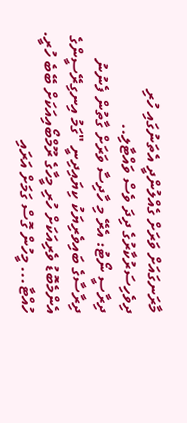މާރަނގައަށް ވަރަށް ގެއްލުންދީ އެތަނުގައި ހުރި ދިވެހިސަރުކާރުގެ ދިދަ ވެސް ވައްޓާލި..
ދިރާސީ ނޯޓު: އެރޭ މި ހާދިސާ ވަރަށް ގާތުން ފެނުނު ދިރާސާގެ ބައިވެރިޔަކު ކިޔައިދިނީ "ގަމު އިނގިރޭސީންގެ އެންމެބޮޑު ވެރިއަކަށް ހުރި މީހާގެ ރޫމްބޯއިއަކަށް ބޭބެ ހުރީ. ހުއްޓާ... މީހުން ގޮސް ގަމަށް އަރައި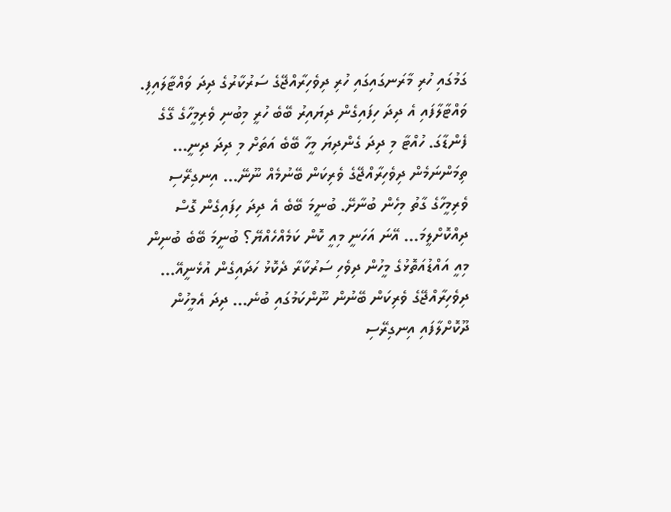ގަމުގައި ހުރި މާރަނގައިގައި ހުރި ދިވެހިރާއްޖޭގެ ސަރުކާރުގެ ދިދަ ވައްޓާލައިފި. ވައްޓާލާފައި އެ ދިދަ ހިފައިގެން ދިޔައިރު ބޭބެ ހުރީ މިބުނި ވެރިމީހާގެ ގޭގެ ފެންޑާގަ. ހުއްޓާ މި ދިދަ ގެންދިޔަ މީހާ ބޭބެ އަތަށް މި ދިދަ ދިނީ... ތިމަންނަމެން ދިވެހިރާއްޖޭގެ ވެރިކަން ބޭނުމެއް ނޫނޭ... އިނގިރޭސި ވެރިމީހާގެ ގާތު މިހެން ބުނާށޭ. ބުނީމަ ބޭބެ އެ ދިދަ ހިފައިގެން ގޮސް ދިއްކޮށްލީމަ... އޭނަ އަހަނީ މިއީ ކޮން ކަމެއްހެއްޔޭ؟ ބުނީމަ ބޭބެ ބުނިން މިއީ އައްޑުއަތޮޅުގެ މީހުން ދިވެހި ސަރުކާރާ ދެކޮޅު ހަދައިގެން އުޅެނީއޭ... ދިވެހިރާއްޖޭގެ ވެރިކަން ބޭނުން ނޫންކަމުގައި ބުނެ... ދިދަ އެމީހުން ދޫކޮށްލާފައި އިނގިރޭސި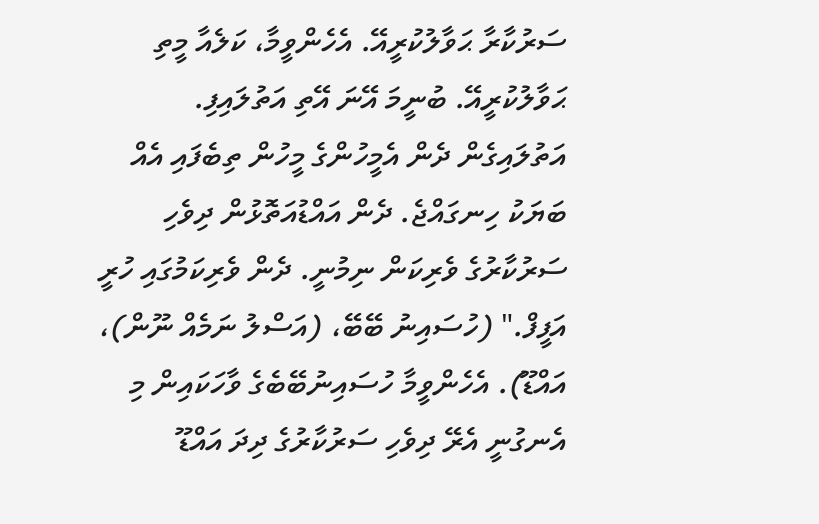ސަރުކާރާ ޙަވާލުކުރީއޭ. އެހެންވީމާ، ކަލެއާ މީތި ޙަވާލުކުރީއޭ. ބުނީމަ އޭނަ އޭތި އަތުލައިފި. އަތުލައިގެން ދެން އެމީހުންގެ މީހުން ތިބެފައި އެއް ބަޔަކު ހިނގައްޖެ. ދެން އައްޑުއަތޮޅުން ދިވެހި ސަރުކާރުގެ ވެރިކަން ނިމުނީ. ދެން ވެރިކަމުގައި ހުރީ އަފީފް." (ހުސައިނު ބޭބޭ، (އަސްލު ނަމެއް ނޫން)، އައްޑޫ). އެހެންވީމާ ހުސައިނުބޭބެގެ ވާހަކައިން މި އެނގުނީ އެރޭ ދިވެހި ސަރުކާރުގެ ދިދަ އައްޑޫ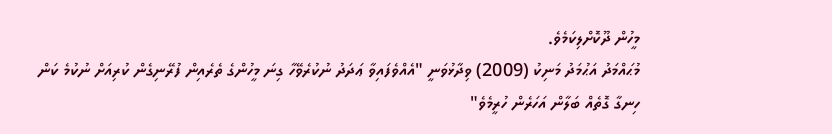މީހުން ދޫކޮށްލިކަމެވެ.
މުޙައްމަދު އަޙުމަދު މަނިކު (2009) ވިދާޅުވަނީ "އެއްވެފައިވާ ޢަދަދު ނުކުރެވޭހާ ގިނަ މީހުންގެ ތެރެއިން ފުރޭނިގެން ކުރިއަށް ނުކުމެ ކަން ހިނގާ ގޮތެއް ބަލާން އަހަރެން ހުރީމެވެ"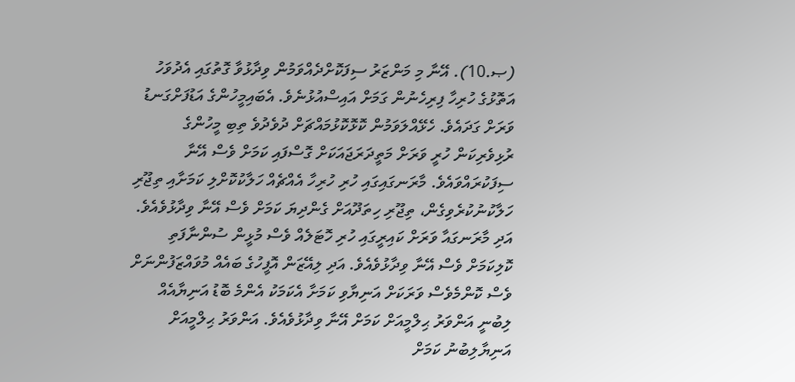(ޞ.10). އޭނާ މި މަންޒަރު ސިފަކޮށްދެއްވަމުން ވިދާޅުވާ ގޮތުގައި އެދުވަހު އަތޮޅުގެ ހުރިހާ ފިރިހެނުން ގަމަށް އައިސްއުޅުނެވެ. އެބައިމީހުންގެ އަޑުފަށްގަނޑު ވަރަށް ގަދައެވެ. ހެޅޭއްލަވަމުން ކޮޅޮކޮޅުމައްޗަށް ދުވެދުވެ ތިބި މީހުންގެ ރުޅިވެރިކަން ހުރީ ވަރަށް މަތީދަރަޖައަކަށް ގޮސްފައި ކަމަށް ވެސް އޭނާ ސިފަކުރައްވައެވެ. މާރަނގައިގައި ހުރި ހުރިހާ އެއްޗެއް ހަލާކުކޮށްލި ކަމަށާއި ތިޖޫރި ހަލާކުނުކުރެވިގެން، ތިޖޫރި ހިތަދޫއަށް ގެންދިޔަ ކަމަށް ވެސް އޭނާ ވިދާޅުވެއެވެ. އަދި މާރަނގައާ ވަރަށް ކައިރީގައި ހުރި ހޮޓަލެއް ވެސް މުޅީން ސުންނާފަތި ކޮލިކަމަށް ވެސް އޭނާ ވިދާޅުވެއެވެ. އަދި ލިއޭޒަން އޮފީހުގެ ބައެއް މުވައްޒަފުންނަށް ވެސް ކޮންމެވެސް ވަރަކަށް އަނިޔާވި ކަމަށާ އެކަމަކު އެންމެ ބޮޑު އަނިޔާއެއް ލިބުނީ އަންވަރު ޙިލްމީއަށް ކަމަށް އޭނާ ވިދާޅުވެއެވެ. އަންވަރު ޙިލްމީއަށް އަނިޔާލިބުނު ކަމަށް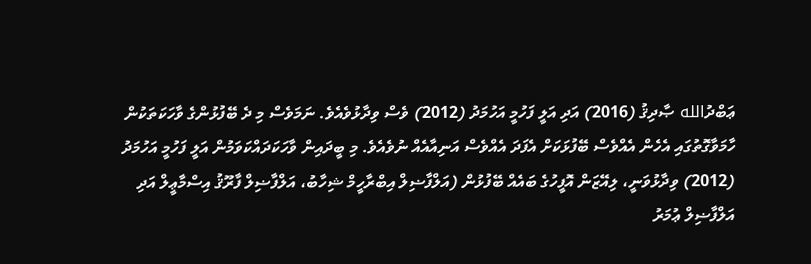ޢަބްދުالله ޞާދިޤު (2016) އަދި އަލީ ފަހުމީ އަހުމަދު (2012) ވެސް ވިދާޅުވެއެވެ. ނަމަވެސް މި ދެ ބޭފުޅުންގެ ވާހަކަތަކުން ހާމަވާގޮތުގައި އެހެން އެއްވެސް ބޭފުޅަކަށް އެފަދަ އެއްވެސް އަނިއާއެއް ނުވެއެވެ. މި ބީދައިން ވާހަކަދައްކަވަމުން އަލީ ފަހުމީ އަހުމަދު (2012) ވިދާޅުވަނީ، ލިއޭޒަން އޮފީހުގެ ބައެއް ބޭފުޅުން (އަލްފާޟިލް އިބްރާހީމް ޝިހާބު، އަލްފާޟިލް ފާރޫޤު އިސްމާޢީލް އަދި އަލްފާޟިލް ޢުމަރު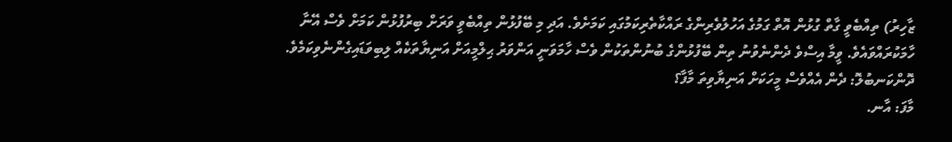ޒާހިރު) ތިއްބެވީ ގާތް ގުޅުން އޮތް ގަމުގެ އަހުލުވެރިންގެ ރައްކާތެރިކަމުގައި ކަމަށެވެ. އަދި މި ބޭފުޅުން ތިއްބެވީ ވަރަށް ބިރުފުޅުން ކަމަށް ވެސް އޭނާ ހާމަކުރައްވައެވެ. ވީމާ އިސްވެ ދެންނެވުނު ތިން ބޭފުޅުންގެ ބުނުންތަކުން ވެސް ހާމަވަނީ އަންވަރު ޙިލްމީއަށް އަނިޔާތަކެއް ލިބިވަޑައިގެންނެވިކަމެވެ.
ދޮންކަނބުލޮ: ދެން އެއްވެސް މީހަކަށް އަނިޔާވިތަ މާފާ؟
މާފަ: އާނ.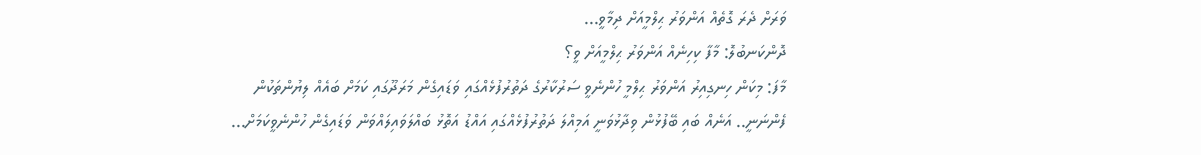ވަރަށް ދެރަ ގޮތެއް އަންވަރު ޙިލްމީއަށް ދިމާވީ...
ދޮންކަނބުލޮ: މާފާ ކިހިނެއް އަންވަރު ޙިލްމީއަށް ވީ؟
މާފަ: މިކަން ހިނގިއިރު އަންވަރު ޙިލްމީ ހުންނެވީ ސަރުކާރުގެ ދަތުރުފުޅެއްގައި ވަޑައިގެން މަރަދޫގައި ކަމަށް ބައެއް ލިޔުންތަކުން ފެންނަނީ.. އަނެއް ބައި ބޭފުޅުން ވިދާޅުވަނީ އަމިއްލަ ދަތުރުފުޅެއްގައި އައްޑު އަތޮޅު ބައްލަވައިލައްވަން ވަޑައިގެން ހުންނެވީކަމަށް...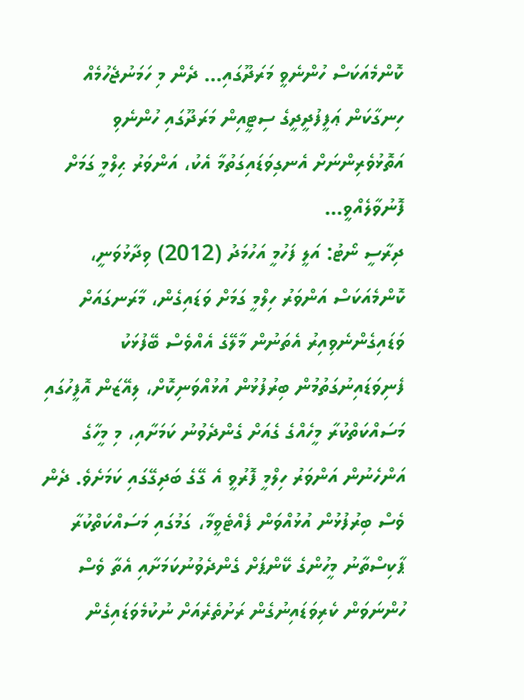ކޮންމެއަކަސް ހުންނެވީ މަރަދޫގައި... ދެން މި ހަމަނުޖެހުމެއް ހިނގާކަން ޢަފީފުދީދީގެ ސިޓީއިން މަރަދޫގައި ހުންނެވި އަތޮޅުވެރިންނަށް އެނގިވަޑައިގަތުމާ އެކު، އަންވަރު ޙިލްމީ ގަމަށް ފޮނުވާލެއްވީ...
ދިރާސީ ނޯޓު: އަލީ ފަހުމީ އަހުމަދު (2012) ވިދާޅުވަނީ، ކޮންމެއަކަސް އަންވަރު ހިލްމީ ގަމަށް ވަޑައިގެން، މާރަނގައަށް ވަޑައިގެންނެވިއިރު އެތަނުން މާލޭގެ އެއްވެސް ބޭފުޅަކު ފެނިވަޑައިނުގަތުމުން ބިރުފުޅުން އުޅުއްވަނިކޮށް، ލިއޭޒަން އޮފީހުގައި މަސައްކަތްކުރާ މީހެއްގެ ގެއަށް ގެންދެވުނު ކަމަށާއި، މި މީހާގެ އަންހެނުން އަންވަރު ހިލްމީ ފޮރުވީ އެ ގޭގެ ބަދިގޭގައި ކަމަށެވެ. ދެން ވެސް ބިރުފުޅުން އުޅުއްވަން ފެއްޓެވީމާ، ގަމުގައި މަސައްކަތްކުރާ ޕާކިސްތާނު މީހުންގެ ކޭންޕަށް ގެންދެވުނުކަމަށާއި އެތާ ވެސް ހުންނަވަން ކެރިވަޑައިނުގެން ރަށުތެރެއަށް ނުކުމެވަޑައިގެން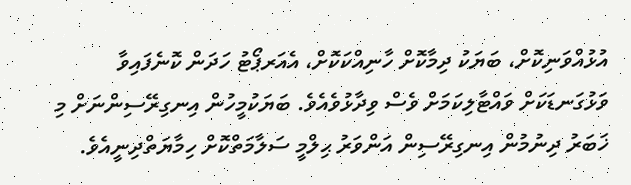އުޅުއްވަނިކޮށް، ބަޔަކު ދިމާކޮށް ހާނިއްކަކޮށް، އެއަރޕޯޓު ހަދަން ކޮނެފައިވާ ވަޅުގަނޑަކަށް ވައްޓާލިކަމަށް ވެސް ވިދާޅުވެއެވެ. ބަޔަކުމީހުން އިނގިރޭސިންނަށް މި ޚަބަރު ދިނުމުން އިނގިރޭސިން އަންވަރު ޙިލްމީ ސަލާމަތްކޮށް ހިމާޔަތްދިނީއެވެ.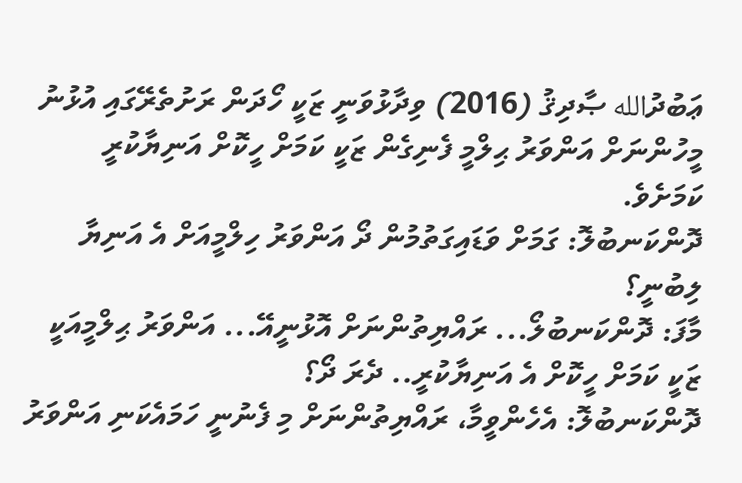ޢަބުދުالله ޞާދިޤު (2016) ވިދާޅުވަނީ ޒަކީ ހޯދަން ރަށުތެރޭގައި އުޅުނު މީހުންނަށް އަންވަރު ޙިލްމީ ފެނިގެން ޒަކީ ކަމަށް ހީކޮށް އަނިޔާކުރީ ކަމަށެވެ.
ދޮންކަނބުލޮ: ގަމަށް ވަޑައިގަތުމުން ދޯ އަންވަރު ހިލްމީއަށް އެ އަނިޔާ ލިބުނީ؟
މާފަ: ދޮންކަނބުލޯ... ރައްޔިތުންނަށް އޮޅުނީއޭ... އަންވަރު ޙިލްމީއަކީ ޒަކީ ކަމަށް ހީކޮށް އެ އަނިޔާކުރީ.. ދެރަ ދޯ؟
ދޮންކަނބުލޮ: އެހެންވީމާ، ރައްޔިތުންނަށް މި ފެނުނީ ހަމައެކަނި އަންވަރު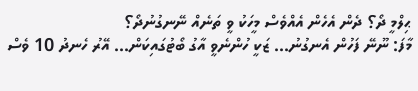ޙިލްމީ ދޯ؟ ދެން އެހެން އެއްވެސް މީހަކު ވީ ތަނެއް ނޭނގުނުދޯ؟
މާފަ: ނޫނޭ ފަހުން އެނގުނު... ޒަކީ ހުންނެވީ އާގު ބޯޓުގައިކަން... އޭރު ހެނދު 10 ވެސް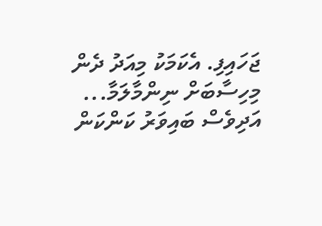ޖަހައިފި. އެކަމަކު މިއަދު ދެން މިހިސާބަށް ނިންމާލަމާ... އަދިވެސް ބައިވަރު ކަންކަން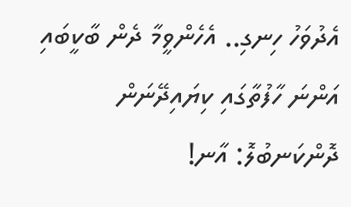އެދުވަހު ހިނގި.. އެހެންވީމާ ދެން ބާކީބައި އަންނަ ހާފުތާގައި ކިޔައިދޭނަން
ދޮންކަނބުލޮ: އާނ!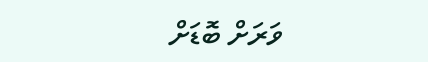ވަރަށް ބޮޑަށް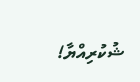ޝުކުރިއްޔާ!